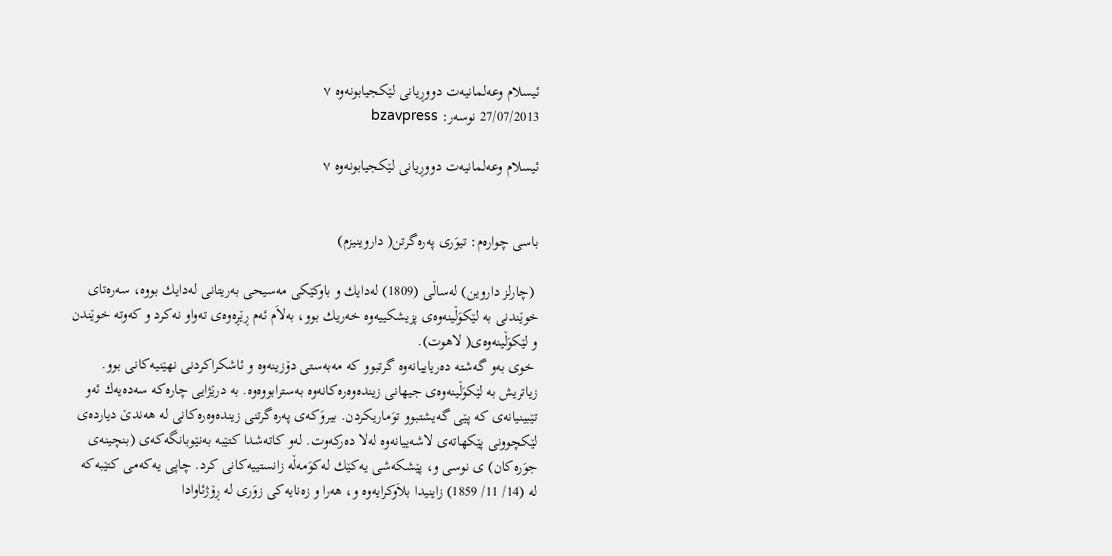ئیسلام وعەلمانیەت دووڕیانی لێكجیابونەوە ٧
27/07/2013 نوسەر: bzavpress

ئیسلام وعەلمانیەت دووڕیانی لێكجیابونەوە ٧


باسی‌ چواره‌م: تیوَری‌ په‌ره‌گرتن( داروینیزم)

 (چارلز داروین) له‌ساڵی‌ (1809) له‌دایك و باوكێكی‌ مه‌سیحی‌ به‌ریتانی‌ له‌دایك بووه‌، سه‌ره‌تای‌ خوێندنی‌ به‌ لێكوَڵینه‌وه‌ی‌ پزیشكییه‌وه‌ خه‌ریك بوو، به‌لاَم ئه‌م ڕێڕه‌وه‌ی‌ ته‌واو نه‌كرد و كه‌وته‌ خوێندن و لێكوَڵینه‌وه‌ی‌( لاهوت).
 خوی‌ به‌و گه‌شته‌ ده‌ریاییانه‌وه‌ گرتبوو كه‌ مه‌به‌ستی‌ دۆزینه‌وه‌ و ئاشكراكردنی‌ نهێنیه‌كانی‌ بوو. زیاتریش به‌ لێكوَڵینه‌وه‌ی‌ جیهانی‌ زینده‌وه‌ره‌كانه‌وه‌ به‌سترابووه‌وه‌. به‌ درێژایی‌ چاره‌كه‌ سه‌ده‌یه‌ك ئه‌و تێبینیانه‌ی‌ كه‌ پێی‌ گه‌یشتبوو توَماریكردن. بیروَكه‌ی‌ په‌ره‌گرتنی‌ زینده‌وه‌ره‌كانی‌ له‌ هه‌ندێ‌ دیارده‌ی‌ لێكچوونی‌ پێكهاته‌ی‌ لاشه‌ییانه‌وه‌ له‌لا ده‌ركه‌وت. له‌و كاته‌شدا كتێبه‌ به‌نێوبانگه‌كه‌ی‌ (بنچینه‌ی‌ جوَره‌كان) ی‌ نوسی‌ و، پێشكه‌شی‌ یه‌كێك له‌كوَمه‌ڵه‌ زانستییه‌كانی‌ كرد. چاپی‌ یه‌كه‌می‌ كتێبه‌كه‌ له‌ (14/ 11/ 1859) زاینیدا بلاَوكرایه‌وه‌ و، هه‌را و زه‌نایه‌كی‌ زوَری‌ له‌ ڕۆژئاوادا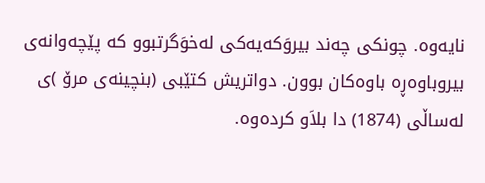نایه‌وه‌. چونكی‌ چه‌ند بیروَكه‌یه‌كی‌ له‌خوَگرتبوو كه‌ پێچه‌وانه‌ی‌ بیروباوه‌ڕه‌ باوه‌كان بوون. دواتریش كتێبی‌ (بنچینه‌ی‌ مرۆ )ی‌ له‌ساڵی‌ (1874) دا بلاَو كرده‌وه‌.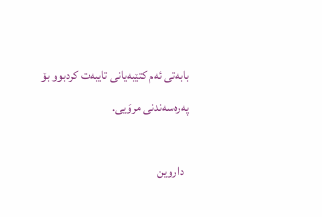بابه‌تی‌ ئه‌م كتێبه‌یانی‌ تایبه‌ت كردبوو بۆ په‌ره‌سه‌ندنی‌ مروَیی‌.

  داروین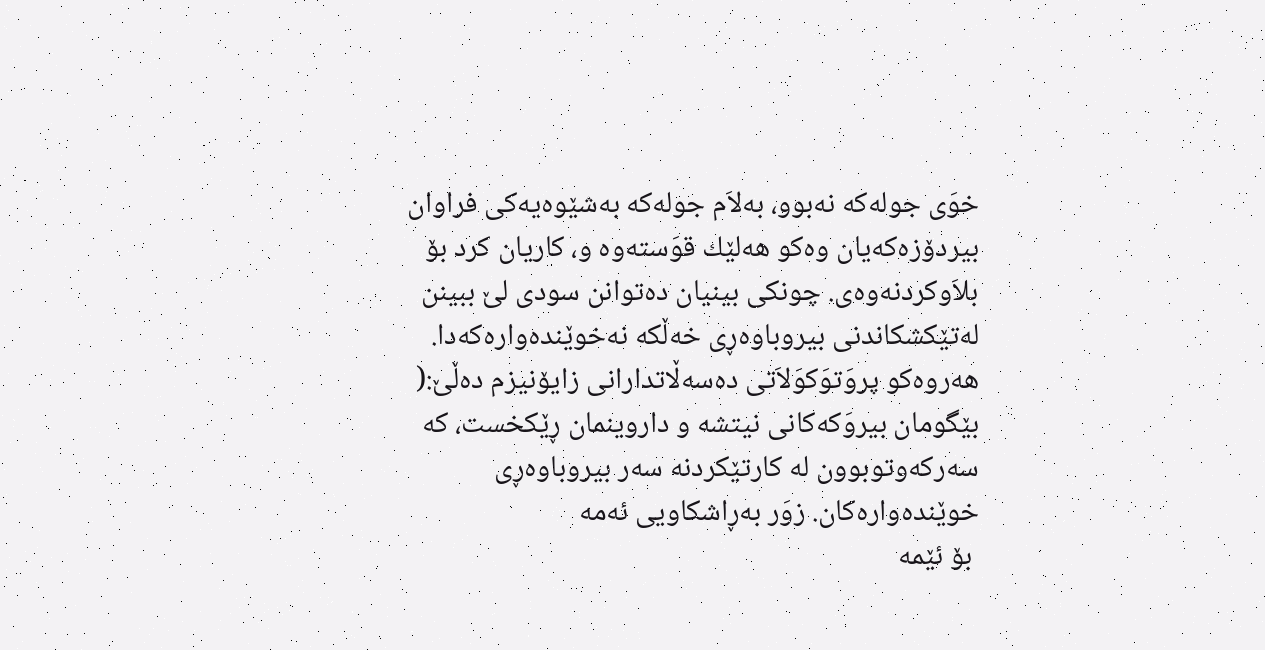خوَی‌ جوله‌كه‌ نه‌بوو، به‌لاَم جوله‌كه‌ به‌شێوه‌یه‌كی‌ فراوان بیردۆزه‌كه‌یان وه‌كو هه‌لێك قوَسته‌وه‌ و، كاریان كرد بۆ بلاَوكردنه‌وه‌ی‌. چونكی‌ بینیان ده‌توانن سودی‌ لێ ببینن له‌تێكشكاندنی‌ بیروباوه‌ڕی‌ خه‌ڵكه‌ نه‌خوێنده‌واره‌كه‌دا. هه‌روه‌كو پروَتوَكوَلاَتی‌ ده‌سه‌ڵاتدارانی‌ زایۆنیزم ده‌ڵێ‌:( بێگومان بیروَكه‌كانی‌ نیتشه‌ و داروینمان ڕێكخست، كه‌ سه‌ركه‌وتوبوون له‌ كارتێكردنه‌ سه‌ر بیروباوه‌ڕی‌ خوێنده‌واره‌كان. زوَر به‌ڕاشكاویی‌ ئه‌مه‌
 بۆ ئێمه‌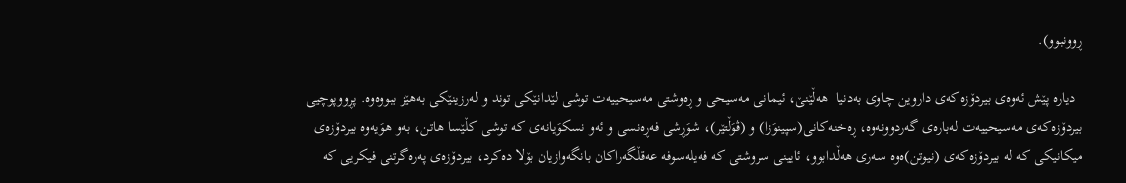ڕوونبوو).

  دیاره‌ پێش ئه‌وه‌ی‌ بیردۆزه‌كه‌ی‌ داروین چاوی‌ به‌دنیا  هه‌ڵێنێ‌، ئیمانی‌ مه‌سیحی‌ و ڕه‌وشتی‌ مه‌سیحییه‌ت توشی‌ لێدانێكی‌ توند و له‌رزینێكی‌ به‌هێز ببووه‌وه‌. پڕووپوچیی‌ بیردۆزه‌كه‌ی‌ مه‌سیحییه‌ت له‌باره‌ی‌ گه‌ردوونه‌وه‌، ڕه‌خنه‌كانی‌(سپینوَزا) و (ڤوَڵتێر)، شوَڕشی‌ فه‌ڕه‌نسی‌ و ئه‌و نسكوَیانه‌ی‌ كه‌ توشی‌ كڵێسا هاتن، به‌و هوَیه‌وه‌ بیردۆزه‌ی‌ میكانیكی‌ كه‌ له‌ بیردۆزه‌كه‌ی‌ (نیوتن)ه‌وه‌ سه‌ری هه‌ڵدابوو، ئایینی‌ سروشتی‌ كه‌ فه‌یله‌سوفه‌ عه‌قڵگه‌راكان بانگه‌وازیان بۆلا ده‌كرد، بیردۆزه‌ی‌ په‌ره‌گرتنی‌ فیكریی كه‌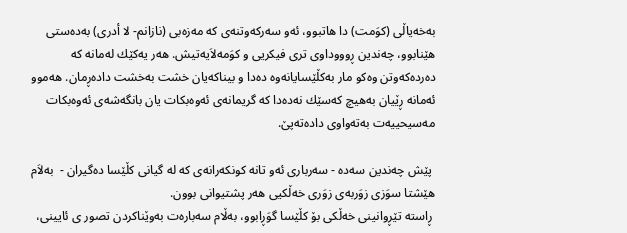به‌خه‌یاڵی (كوَمت) دا هاتبوو، ئه‌و سه‌ركه‌وتنه‌ی‌ كه‌ مه‌زه‌بی‌ (نازانم- لا أدری) به‌ده‌ستی‌ هێنابوو، چه‌ندین ڕوووداوی تری‌ فیكریی و كوَمه‌لاَیه‌تیش. هه‌ر یه‌كێك له‌مانه‌ كه‌ ده‌رده‌كه‌وتن وه‌كو مار به‌كڵێسایانه‌وه‌ ده‌دا و بیناكه‌یان خشت به‌خشت داده‌ڕمان. هه‌موو ئه‌مانه‌ ڕێیان به‌هیچ كه‌سێك نه‌ده‌دا كه‌ گریمانه‌ی‌ ئه‌وه‌بكات یان بانگه‌شه‌ی‌ ئه‌وه‌بكات مه‌سیحییه‌ت به‌ته‌واوی‌ داده‌ته‌پێ.

 پێش چه‌ندین سه‌ده‌ - سه‌رباری‌ ئه‌و تانه‌ كونكه‌رانه‌ی‌ كه‌ له‌ گیانی‌ كڵێسا ده‌گیران -  به‌لاَم هێشتا سوَزی‌ زوَربه‌ی‌ زوَری‌ خه‌ڵكیی‌ هه‌ر پشتیوانی‌ بوون.
 ڕاسته‌ تێڕوانینی‌ خه‌ڵكی‌ بۆ كڵێسا گوَڕابوو، به‌ڵام سه‌باره‌ت به‌وێناكردن تصور ی‌ ئایینی‌،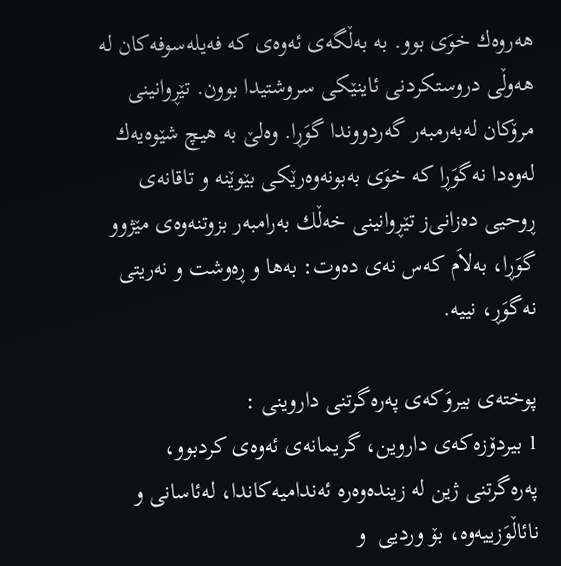هه‌روه‌ك خوَی‌ بوو. به‌ به‌ڵگه‌ی‌ ئه‌وه‌ی‌ كه‌ فه‌یله‌سوفه‌كان له‌ هه‌وڵی‌ دروستكردنی‌ ئاینێكی‌ سروشتیدا بوون. تێڕوانینی‌ مرۆكان له‌به‌رمبه‌ر گه‌ردووندا گوَڕا. وه‌لێ‌ به‌ هیچ شێوه‌یه‌ك له‌وه‌دا نه‌گوَڕا كه‌ خوَی‌ به‌بونه‌وه‌رێكی‌ بێوێنه‌ و تاقانه‌ی‌  ڕوحیی ده‌زانی‌ز تێڕوانینی‌ خه‌ڵك به‌رامبه‌ر بزوتنه‌وه‌ی‌ مێژوو گوَڕا، به‌لاَم كه‌س نه‌ی ده‌وت: به‌ها و ڕه‌وشت و نه‌ریتی‌ نه‌گوَڕ، نییه‌.

پوخته‌ی‌ بیروَكه‌ی‌ په‌ره‌گرتنی‌ داروینی‌ :
1 بیردۆزه‌كه‌ی‌ داروین، گریمانه‌ی‌ ئه‌وه‌ی‌ كردبوو، په‌ره‌گرتنی‌ ژین له‌ زینده‌وه‌ره‌ ئه‌ندامیه‌كاندا، له‌ئاسانی‌ و نائاڵوَزییه‌وه‌، بۆ وردیی‌  و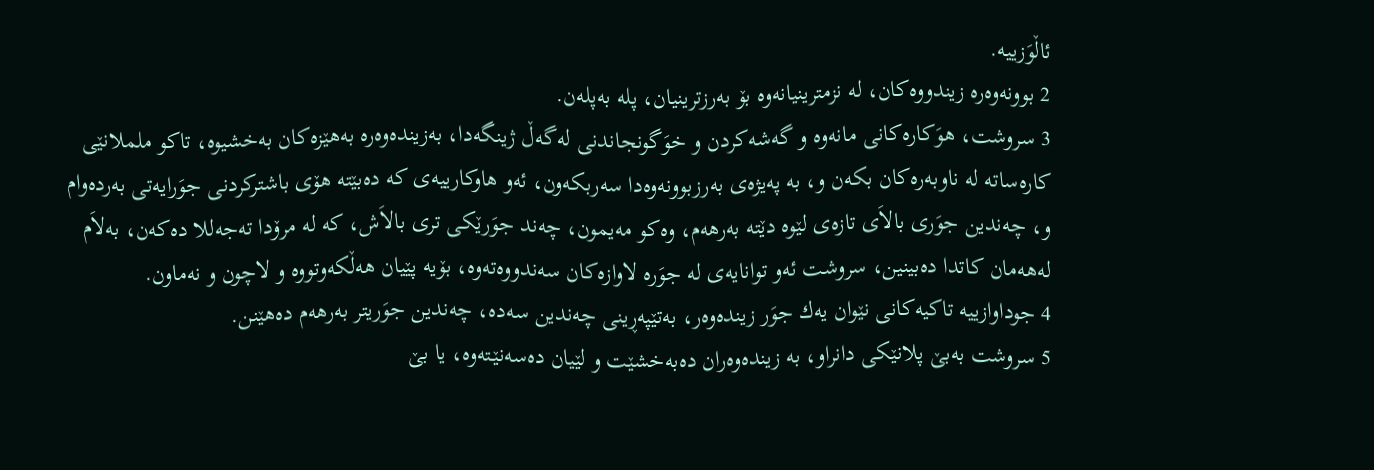ئاڵوَزییه‌.
2 بوونه‌وه‌ره‌ زیندووه‌كان، له‌ نزمترینیانه‌وه‌ بۆ به‌رزترینیان، پله‌ به‌پله‌ن.
3 سروشت، هوَكاره‌كانی‌ مانه‌وه‌ و گه‌شه‌كردن و خوَگونجاندنی‌ له‌گه‌ڵ ژینگه‌دا، به‌زینده‌وه‌ره‌ به‌هێزه‌كان به‌خشیوه‌، تاكو ململانێی‌ كاره‌ساته‌ له‌ ناوبه‌ره‌كان بكه‌ن و، به‌ په‌یژه‌ی‌ به‌رزبوونه‌وه‌دا سه‌ربكه‌ون، ئه‌و هاوكارییه‌ی‌ كه‌ ده‌بێته‌ هۆی‌ باشتركردنی‌ جوَرایه‌تی‌ به‌رده‌وام و، چه‌ندین جوَری‌ بالاَی‌ تازه‌ی‌ لێوه‌ دێته‌ به‌رهه‌م، وه‌كو مه‌یمون، چه‌ند جوَرێكی تری‌ بالاَش، كه‌ له‌ مرۆدا ته‌جه‌للا ده‌كه‌ن، به‌لاَم له‌هه‌مان كاتدا ده‌بینین، سروشت ئه‌و توانایه‌ی‌ له‌ جوَره‌ لاوازه‌كان سه‌ندووه‌ته‌وه‌، بۆیه‌ پێیان هه‌ڵكه‌وتووه‌ و لاچون و نه‌ماون.
4 جوداوازییه‌ تاكیه‌كانی‌ نێوان یه‌ك جوَر زینده‌وه‌ر، به‌تێپه‌ڕینی‌ چه‌ندین سه‌ده‌، چه‌ندین جوَریتر به‌رهه‌م ده‌هێنن.
5 سروشت به‌بێ‌ پلانێكی‌ دانراو، به‌ زینده‌وه‌ران ده‌به‌خشێت و لێیان ده‌سه‌نێـته‌وه‌، یا بێ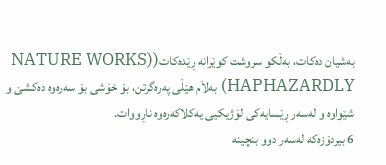به‌شیان ده‌كات، به‌ڵكو سروشت كوێرانه‌ ڕێده‌كات((NATURE WORKS HAPHAZARDLY) به‌لاَم هێڵی‌ په‌ره‌گرتن، بۆ خوَشی‌ بۆ سه‌ره‌وه‌ ده‌كشێ‌ و شێواوه‌ و له‌سه‌ر ڕێسایه‌كی‌ لوَژیكیی‌ یه‌كلاكه‌ره‌وه‌ ناڕووات.
6 بیردۆزه‌كه‌ له‌سه‌ر دوو بنچینه‌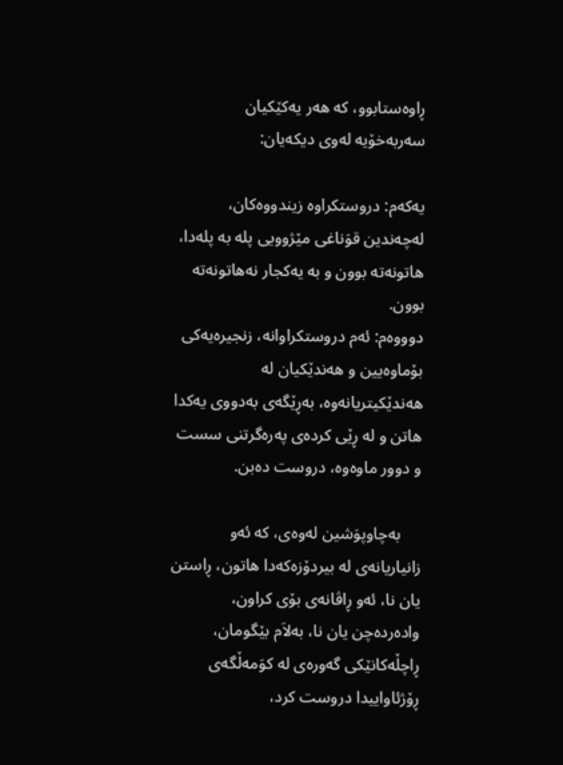ڕاوه‌ستابوو، كه‌ هه‌ر یه‌كێكیان سه‌ربه‌خۆیه‌ له‌وی‌ دیكه‌یان:

یه‌كه‌م: دروستكراوه‌ زیندووه‌كان، له‌چه‌ندین قوَناغی‌ مێژوویی پله‌ به‌ پله‌دا، هاتونه‌ته‌ بوون و به‌ یه‌كجار نه‌هاتونه‌ته‌ بوون.
دوووه‌م: ئه‌م دروستكراوانه‌، زنجیره‌یه‌كی‌ بۆماوه‌یین و هه‌ندێكیان له‌ هه‌ندێكیتریانه‌وه‌، به‌ڕێگه‌ی‌ به‌دووی یه‌كدا هاتن و له‌ ڕێی‌ كرده‌ی‌ په‌ره‌گرتنی‌ سست و دوور ماوه‌وه‌، دروست ده‌بن.

     به‌چاوپوَشین له‌وه‌ی‌، كه‌ ئه‌و زانیاریانه‌ی‌ له‌ بیردۆزه‌كه‌دا هاتون، ڕاستن یان نا، ئه‌و ڕاڤانه‌ی‌ بۆی‌ كراون، واده‌رده‌چن یان نا، به‌لاَم بێگومان، ڕاچڵه‌كانێكی‌ گه‌وره‌ی‌ له‌ كوَمه‌ڵگه‌ی‌ ڕۆژئاواییدا دروست كرد،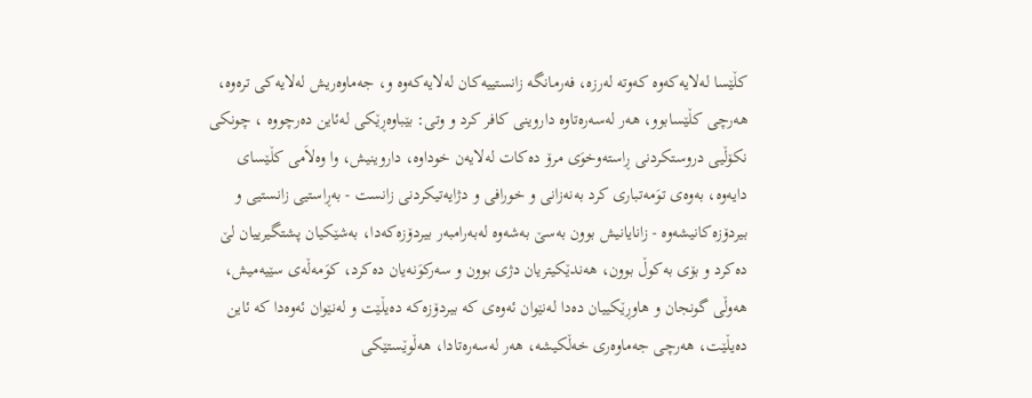كڵێسا له‌لایه‌كه‌وه‌ كه‌وته‌ له‌رزه‌، فه‌رمانگه‌ زانستییه‌كان له‌لایه‌كه‌وه‌ و، جه‌ماوه‌ریش له‌لایه‌كی‌ تره‌وه‌، هه‌رچی‌ كڵێسابوو، هه‌ر له‌سه‌ره‌تاوه‌ داروینی‌ كافر كرد و وتی‌: بێباوه‌ڕێكی‌ له‌ئاین ده‌رچووه‌ ، چونكی‌ نكۆڵیی دروستكردنی‌ ڕاسته‌وخوَی‌ مرۆ ده‌كات له‌لایه‌ن خوداوه‌، داروینیش، وا وه‌لاَمی‌ كڵێسای‌ دایه‌وه‌، به‌وه‌ی‌ توَمه‌تباری‌ كرد به‌نه‌زانی‌ و خورافی‌ و دژایه‌تیكردنی‌ زانست - به‌ڕاستیی‌ زانستیی و بیردۆزه‌كانیشه‌وه‌ - زانایانیش بوون به‌سێ‌ به‌شه‌وه‌ له‌به‌رامبه‌ر بیردۆزه‌كه‌دا، به‌شێكیان پشتگیرییان لێ‌ ده‌كرد و بۆی‌ به‌كوڵ بوون، هه‌ندێكیتریان دژی‌ بوون و سه‌ركوَنه‌یان ده‌كرد، كوَمه‌ڵه‌ی‌ سێیه‌میش، هه‌وڵی‌ گونجان و هاوڕێكییان ده‌دا له‌نێوان ئه‌وه‌ی‌ كه‌ بیردۆزه‌كه‌ ده‌یڵێت و له‌نێوان ئه‌وه‌دا كه‌ ئاین ده‌یڵێت، هه‌رچی‌ جه‌ماوه‌ری‌ خه‌ڵكیشه‌، هه‌ر له‌سه‌ره‌تادا، هه‌ڵوێستێكی‌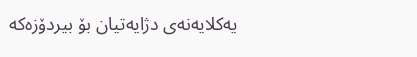یه‌كلایه‌نه‌ی‌ دژایه‌تیان بۆ بیردۆزه‌كه‌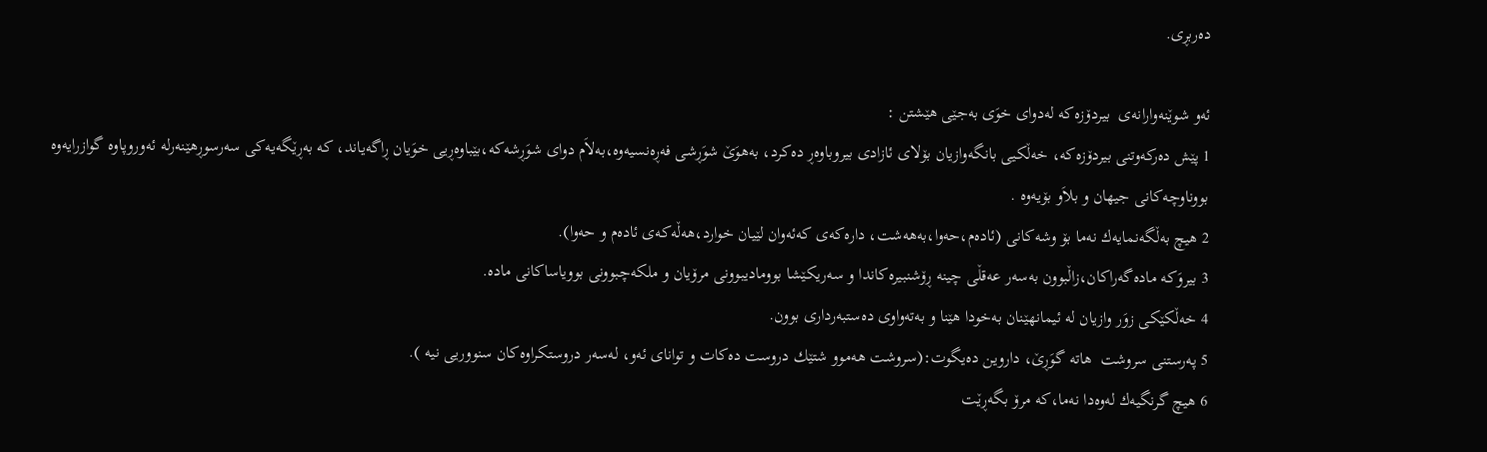ده‌ربڕی‌.

ئه‌و شوێنه‌وارانه‌ی‌  بیردۆزه‌كه‌ له‌دوای‌ خوَی‌ به‌جێی هێشتن :
1 پێش ده‌ركه‌وتنی‌ بیردۆزه‌كه‌، خه‌ڵكیی‌ بانگه‌وازیان بۆلای‌ ئازادی‌ بیروباوه‌ڕ ده‌كرد، به‌هوَێ‌ شوَڕشی‌ فه‌ڕه‌نسیه‌وه‌،به‌لاَم دوای‌ شوَڕشه‌كه‌،بێباوه‌ڕیی‌ خوَیان ڕاگه‌یاند، كه‌ به‌ڕێگه‌یه‌كی‌ سه‌رسوڕهێنه‌رله‌ ئه‌وروپاوه‌ گوازرایه‌وه‌ بووناوچه‌كانی‌ جیهان و بلاَو بۆیه‌وه‌ .
2 هیچ به‌ڵگه‌نمایه‌ك نه‌ما بۆ وشه‌كانی‌ (ئاده‌م،حه‌وا،به‌هه‌شت، داره‌كه‌ی‌ كه‌ئه‌وان لێیان خوارد،هه‌ڵه‌كه‌ی‌ ئاده‌م و حه‌وا).
3 بیروَكه‌ ماده‌گه‌راكان،زاڵبوون به‌سه‌ر عه‌قڵی‌ چینه‌ ڕۆشنبیره‌كاندا و سه‌ریكێشا بوومادیبوونی‌ مرۆیان و ملكه‌چبوونی‌ بوویاساكانی‌ ماده‌.
4 خه‌ڵكێكی‌ زوَر وازیان له‌ ئیمانهێنان به‌خودا هێنا و به‌ته‌واوی‌ ده‌ستبه‌رداری‌ بوون.
5 په‌رستنی‌ سروشت  هاته‌ گوَڕێ‌، داروین ده‌یگوت:(سروشت هه‌موو شتێك دروست ده‌كات و توانای‌ ئه‌و، له‌سه‌ر دروستكراوه‌كان سنووریی‌ نیه‌ ).
6 هیچ گرنگیه‌ك له‌وه‌دا نه‌ما،كه‌ مرۆ بگه‌ڕێت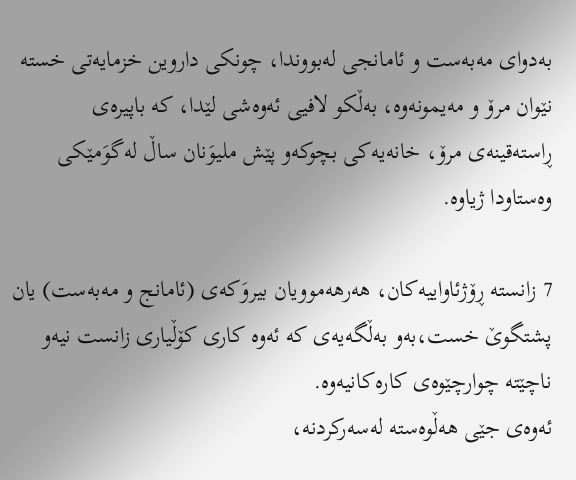به‌دوای‌ مه‌به‌ست و ئامانجی‌ له‌بووندا، چونكی‌ داروین خزمایه‌تی‌ خسته‌ نێوان مرۆ و مه‌یمونه‌وه‌، به‌ڵكو لافیی‌ ئه‌وه‌شی‌ لێدا، كه‌ باپیره‌ی‌ ڕاسته‌قینه‌ی‌ مرۆ، خانه‌یه‌كی‌ بچوكه‌و پێش ملیوَنان ساڵ له‌گوَمێكی‌ وه‌ستاودا ژیاوه‌.

7 زانسته‌ ڕۆژئاواییه‌كان، هه‌رهه‌موویان بیروَكه‌ی‌ (ئامانج و مه‌به‌ست) یان پشتگوێ خست،به‌و به‌ڵگه‌یه‌ی‌ كه‌ ئه‌وه‌ كاری‌ كۆڵیاری‌ زانست نیه‌و ناچێته‌ چوارچێوه‌ی‌ كاره‌كانیه‌وه‌.
ئه‌وه‌ی‌ جێی‌ هه‌ڵوه‌سته‌ له‌سه‌ركردنه‌،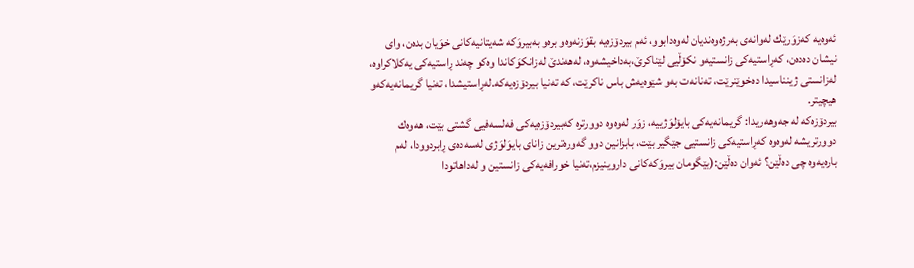ئه‌وه‌یه‌ كه‌زوَرێك له‌وانه‌ی‌ به‌رژه‌وه‌ندیان له‌وه‌دابوو، ئه‌م بیردۆزه‌یه‌ بقوَزنه‌وه‌و بره‌و به‌بیروَكه‌ شه‌یتانیه‌كانی‌ خوَیان بده‌ن، وای‌ نیشان ده‌ده‌ن، كه‌ڕاستیه‌كی‌ زانستیه‌و نكۆڵیی لێناكرێ‌،به‌داخیشه‌وه‌، له‌هه‌ندێ‌ له‌زانكوَكاندا وه‌كو چه‌ند ڕاستیه‌كی‌ یه‌كلاكراوه‌، له‌زانستی‌ ژینناسیدا ده‌خوێنرێت، ته‌نانه‌ت به‌و شێوه‌یه‌ش باس ناكرێت، كه‌ ته‌نیا بیردۆزه‌یه‌كه‌.له‌ڕاستیشدا، ته‌نیا گریمانه‌یه‌كه‌و هیچیتر.
بیردۆزه‌كه‌ له‌ جه‌وهه‌ریدا: گریمانه‌یه‌كی‌ بایۆلوَژییه‌، زوَر له‌وه‌وه‌ دوورتره‌ كه‌بیردۆزه‌یه‌كی‌ فه‌لسه‌فیی‌ گشتی‌ بێت، هه‌وه‌ك دوورتریشه‌ له‌وه‌وه‌ كه‌ڕاستیه‌كی‌ زانستیی‌ جێگیر بێت، بابزانین دوو گه‌وره‌ترین زانای‌ بایوَلوَژی‌ له‌سه‌ده‌ی‌ ڕابردوودا، له‌م باره‌یه‌وه‌ چی‌ ده‌ڵێن؟ ئه‌وان ده‌ڵێن:(بێگومان بیروَكه‌كانی‌ داروینیزم،ته‌نیا خورافه‌یه‌كی‌ زانستین و له‌داهاتودا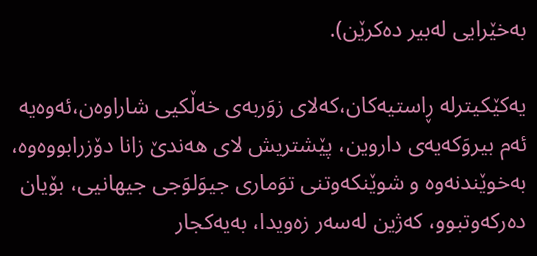به‌خێرایی‌ له‌بیر ده‌كرێن).

یه‌كێكیترله‌ ڕاستیه‌كان،كه‌لای‌ زوَربه‌ی‌ خه‌ڵكیی‌ شاراوه‌ن،ئه‌وه‌یه‌ ئه‌م بیروَكه‌یه‌ی‌ داروین، پێشتریش لای‌ هه‌ندێ‌ زانا دۆزرابووه‌وه‌، به‌خوێندنه‌وه‌ و شوێنكه‌وتنی‌ توَماری‌ جیوَلوَجی‌ جیهانیی‌، بۆیان ده‌ركه‌وتبوو، كه‌ژین له‌سه‌ر زه‌ویدا، به‌یه‌كجار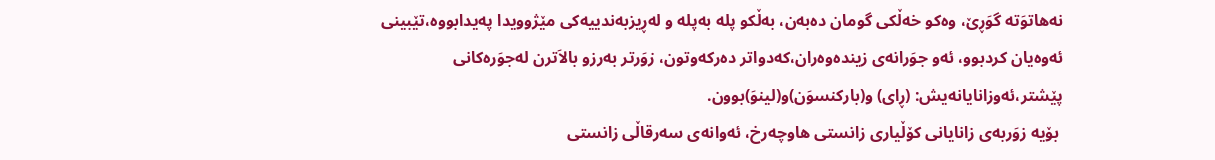نه‌هاتوَته‌ گوَڕێ‌، وه‌كو خه‌ڵكی‌ گومان ده‌به‌ن، به‌ڵكو پله‌ به‌پله‌ و له‌ڕیزبه‌ندییه‌كی‌ مێژوویدا په‌یدابووه‌،تێبینی‌ ئه‌وه‌یان كردبوو، ئه‌و جوَرانه‌ی‌ زینده‌وه‌ران،كه‌دواتر ده‌ركه‌وتون، زوَرتر به‌رزو بالاَترن له‌جوَره‌كانی‌ پێشتر،ئه‌وزانایانه‌یش: (ڕای‌) و(باركنسوَن)و(لینوَ)بوون.
 بۆیه‌ زوَربه‌ی‌ زانایانی‌ كۆڵیاری‌ زانستی‌ هاوچه‌رخ، ئه‌وانه‌ی‌ سه‌رقاڵی‌ زانستی‌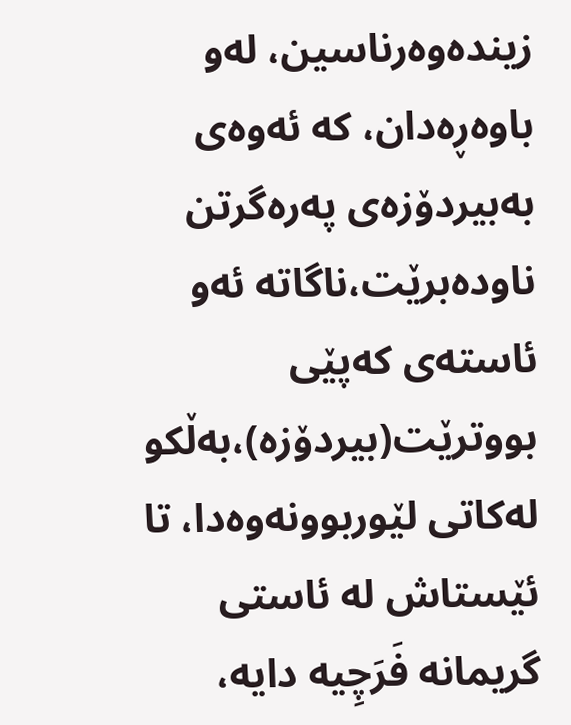زینده‌وه‌رناسین، له‌و باوه‌ڕه‌دان، كه‌ ئه‌وه‌ی‌ به‌بیردۆزه‌ی‌ په‌ره‌گرتن ناوده‌برێت،ناگاته‌ ئه‌و ئاسته‌ی‌ كه‌پێی‌ بووترێت(بیردۆزه‌)،به‌ڵكو له‌كاتی‌ لێوربوونه‌وه‌دا، تا ئێستاش له‌ ئاستی‌ گریمانه‌ فَرَچِیه‌ دایه‌،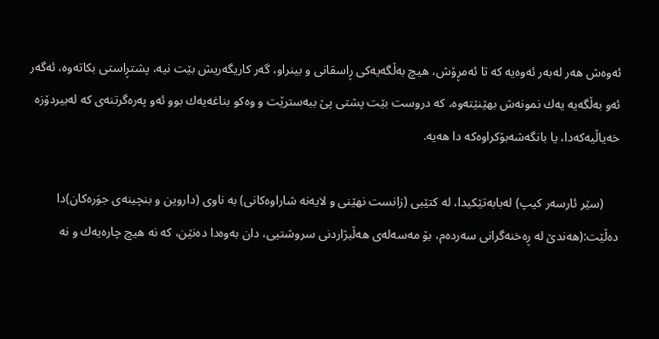ئه‌وه‌ش هه‌ر له‌به‌ر ئه‌وه‌یه‌ كه‌ تا ئه‌مڕۆش، هیچ به‌ڵگه‌یه‌كی‌ ڕاسقانی‌ و بینراو، گه‌ر كاریگه‌ریش بێت نیه‌، پشتڕاستی‌ بكاته‌وه‌، ئه‌گه‌ر ئه‌و به‌ڵگه‌یه‌ یه‌ك نمونه‌ش بهێنێته‌وه‌، كه‌ دروست بێت پشتی‌ پێ ببه‌سترێت و وه‌كو بناغه‌یه‌ك بوو ئه‌و په‌ره‌گرتنه‌ی‌ كه‌ له‌بیردۆزه‌ خه‌یاڵیه‌كه‌دا، یا بانگه‌شه‌بۆكراوه‌كه‌ دا هه‌یه‌.

     (سێر ئارسه‌ر كیپ) له‌بابه‌تێكیدا، له‌ كتێبی‌ (زانست نهێنی‌ و لایه‌نه‌ شاراوه‌كانی‌) به‌ ناوی‌ (داروین و بنچینه‌ی‌ جوَره‌كان)دا ده‌ڵێت:(هه‌ندێ‌ له‌ ڕه‌خنه‌گرانی‌ سه‌رده‌م، بۆ مه‌سه‌له‌ی‌ هه‌ڵبژاردنی‌ سروشتیی‌، دان به‌وه‌دا ده‌نێن، كه‌ نه‌ هیچ چاره‌یه‌ك و نه‌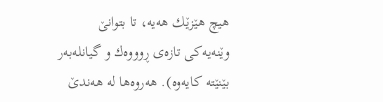هیچ هێزێك هه‌یه‌، تا بتوانێ‌ وێنه‌یه‌كی‌ تازه‌ی‌ ڕوووه‌ك و گیانله‌به‌ر بێنێته‌ كایه‌وه‌). هه‌روه‌ها له‌ هه‌ندێ‌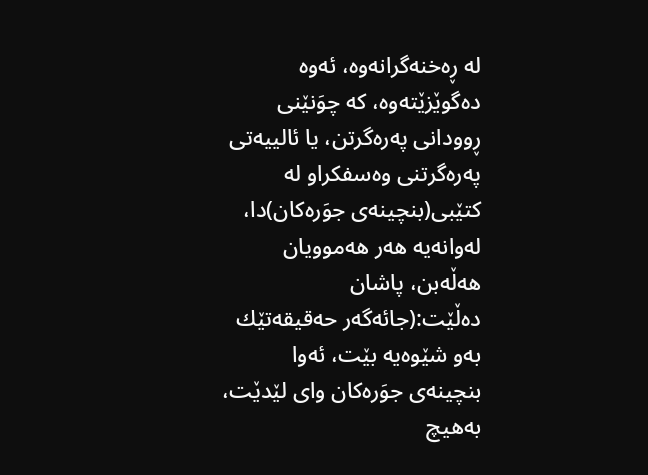له‌ ڕه‌خنه‌گرانه‌وه‌، ئه‌وه‌ ده‌گوێزێته‌وه‌، كه‌ چوَنێنی‌ ڕوودانی‌ په‌ره‌گرتن، یا ئالییه‌تی‌ په‌ره‌گرتنی‌ وه‌سفكراو له‌ كتێبی‌(بنچینه‌ی‌ جوَره‌كان)دا، له‌وانه‌یه‌ هه‌ر هه‌موویان هه‌ڵه‌بن، پاشان ده‌ڵێت:(جائه‌گه‌ر حه‌قیقه‌تێك به‌و شێوه‌یه‌ بێت، ئه‌وا بنچینه‌ی‌ جوَره‌كان وای‌ لێدێت، به‌هیچ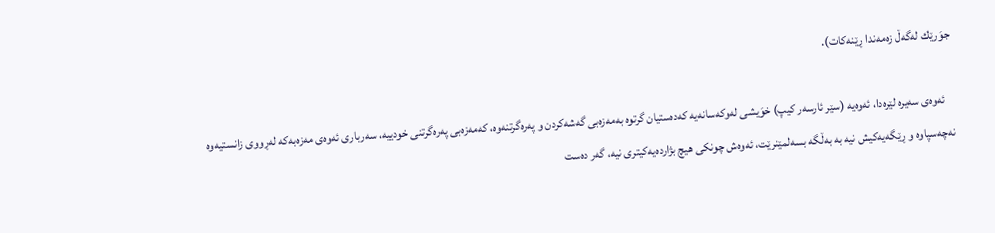جوَرێك له‌گه‌ڵ زه‌مه‌ندا ڕێنه‌كات).

    ئه‌وه‌ی‌ سه‌یره‌ لێره‌دا، ئه‌وه‌یه‌ (سێر ئارسه‌ر كیپ) خوَیشی‌ له‌وكه‌سانه‌یه‌ كه‌ده‌ستیان گرتوه‌ به‌مه‌زه‌بی‌ گه‌شه‌كردن و په‌ره‌گرتنه‌وه‌، كه‌مه‌زه‌بی‌ په‌ره‌گرتنی‌ خودییه‌، سه‌رباری‌ ئه‌وه‌ی‌ مه‌زه‌به‌كه‌ له‌ڕووی‌ زانستیه‌وه‌ نه‌چه‌سپاوه‌ و ڕێگه‌یه‌كیش نیه‌ به‌ به‌ڵگه‌ بسه‌لمێنرێت، ئه‌وه‌ش چونكی‌ هیچ بژارده‌یه‌كیتری‌ نیه‌، گه‌ر ده‌ست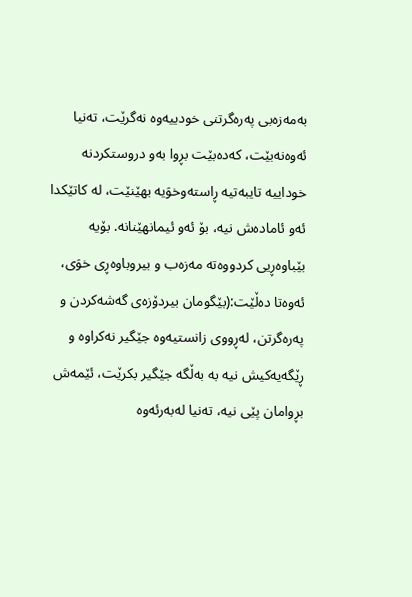به‌مه‌زه‌بی‌ په‌ره‌گرتنی‌ خودییه‌وه‌ نه‌گرێت، ته‌نیا ئه‌وه‌نه‌بێت، كه‌ده‌بێت بڕوا به‌و دروستكردنه‌ خوداییه‌ تایبه‌تیه‌ ڕاسته‌وخوَیه‌ بهێنێت، له‌ كاتێكدا ئه‌و ئاماده‌ش نیه‌، بۆ ئه‌و ئیمانهێنانه‌. بۆیه‌ بێباوه‌ڕیی‌ كردووه‌ته‌ مه‌زه‌ب و بیروباوه‌ڕی‌ خوَی‌، ئه‌وه‌تا ده‌ڵێت:(بێگومان بیردۆزه‌ی‌ گه‌شه‌كردن و په‌ره‌گرتن، له‌ڕووی‌ زانستیه‌وه‌ جێگیر نه‌كراوه‌ و ڕێگه‌یه‌كیش نیه‌ به‌ به‌ڵگه‌ جێگیر بكرێت، ئێمه‌ش بڕوامان پێی‌ نیه‌، ته‌نیا له‌به‌رئه‌وه‌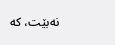نه‌بێت، كه‌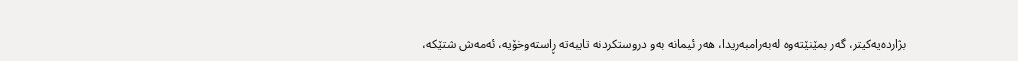بژارده‌یه‌كیتر، گه‌ر بمێنێته‌وه‌ له‌به‌رامبه‌ریدا، هه‌ر ئیمانه‌ به‌و دروستكردنه‌ تایبه‌ته‌ ڕاسته‌وخۆیه‌، ئه‌مه‌ش شتێكه‌،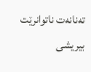ته‌نانه‌ت ناتوانرێت بیریشی‌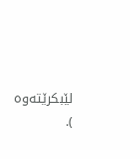لێبكرێته‌وه‌ ).